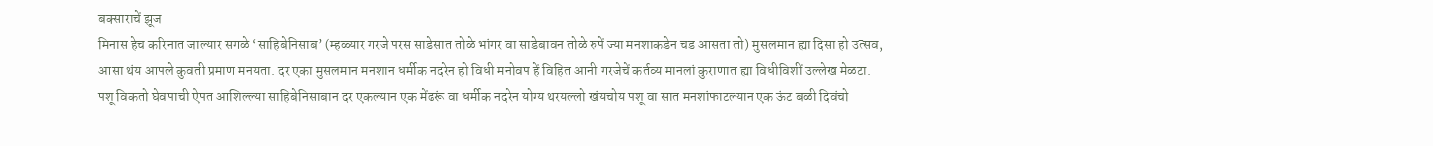बक्साराचें झूज
मिनास हेच करिनात जाल्यार सगळे ‘साहिबेनिसाब’ (म्हळ्यार गरजे परस साडेसात तोळे भांगर वा साडेबावन तोळे रुपें ज्या मनशाकडेन चड आसता तो) मुसलमान ह्या दिसा हो उत्सव, आसा थंय आपले कुवती प्रमाण मनयता. दर एका मुसलमान मनशान धर्मीक नदरेन हो विधी मनोवप हें विहित आनी गरजेचें कर्तव्य मानलां कुराणात ह्या विधीविशीं उल्लेख मेळटा.
पशू विकतो घेवपाची ऐपत आशिल्ल्या साहिबेनिसाबान दर एकल्यान एक मेंढरूं वा धर्मीक नदरेन योग्य थरयल्लो खंयचोय पशू वा सात मनशांफाटल्यान एक ऊंट बळी दिवंचो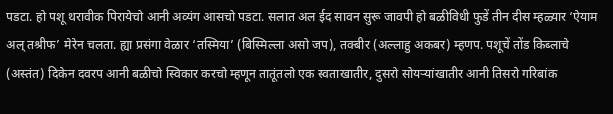पडटा. हो पशू थरावीक पिरायेचो आनी अव्यंग आसचो पडटा. सलात अल ईद सावन सुरू जावपी हो बळीविधी फुडें तीन दीस म्हळ्यार ‘ऐयाम अल् तश्रीफ’ मेरेन चलता. ह्या प्रसंगा वेळार ‘तस्मिया’ (बिस्मिल्ला असो जप), तक्बीर (अल्लाहु अकबर) म्हणप. पशूचें तोंड किब्लाचे (अस्तंत) दिकेन दवरप आनी बळीचो स्विकार करचो म्हणून तातूंतलो एक स्वताखातीर, दुसरो सोयऱ्यांखातीर आनी तिसरो गरिबांक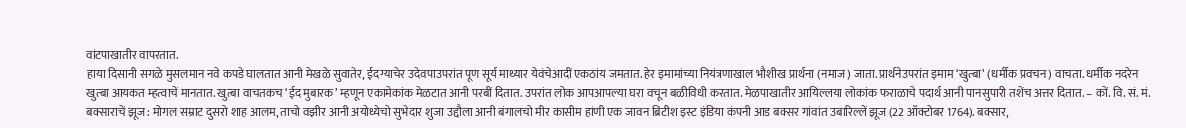वांटपाखातीर वापरतात.
हाया दिसानी सगळे मुसलमान नवे कपडे घालतात आनी मेखळे सुवातेर, ईदग्याचेर उदेवपाउपरांत पूण सूर्य माथ्यार येवंचेआदीं एकठांय जमतात. हेर इमामांच्या नियंत्रणाखाल भौशीख प्रार्थना (नमाज) जाता. प्रार्थनेउपरांत इमाम ‘खुत्बा’ (धर्मीक प्रवचन) वाचता. धर्मीक नदरेन खुत्बा आयकत म्हत्वाचें मानतात. खुत्बा वाचतकच ‘ईद मुबारक’ म्हणून एकामेकांक मेळटात आनी परबीं दितात. उपरांत लोक आपआपल्या घरा वचून बळीविधी करतात. मेळपाखातीर आयिल्लया लोकांक फराळाचे पदार्थ आनी पानसुपारी तशेंच अत्तर दितात. – कों. वि. सं. मं.
बक्साराचें झूज : मोगल सम्राट दुसरो शाह आलम, ताचो वझीर आनी अयोध्येचो सुभेदार शुजा उद्दौला आनी बंगालचो मीर कासीम हांणी एक जावन ब्रिटीश इस्ट इंडिया कंपनी आड बक्सर गांवांत उबारिल्लें झूज (22 ऑक्टोबर 1764). बक्सार,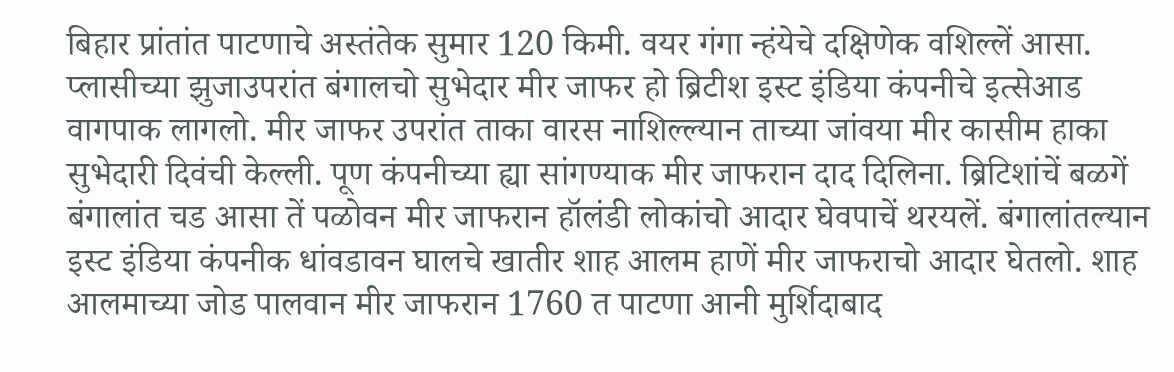बिहार प्रांतांत पाटणाचे अस्तंतेक सुमार 120 किमी. वयर गंगा न्हंयेचे दक्षिणेक वशिल्लें आसा.
प्लासीच्या झुजाउपरांत बंगालचो सुभेदार मीर जाफर हो ब्रिटीश इस्ट इंडिया कंपनीचे इत्सेआड वागपाक लागलो. मीर जाफर उपरांत ताका वारस नाशिल्ल्यान ताच्या जांवया मीर कासीम हाका सुभेदारी दिवंची केल्ली. पूण कंपनीच्या ह्या सांगण्याक मीर जाफरान दाद दिलिना. ब्रिटिशांचें बळगें बंगालांत चड आसा तें पळोवन मीर जाफरान हॉलंडी लोकांचो आदार घेवपाचें थरयलें. बंगालांतल्यान इस्ट इंडिया कंपनीक धांवडावन घालचे खातीर शाह आलम हाणें मीर जाफराचो आदार घेतलो. शाह आलमाच्या जोड पालवान मीर जाफरान 1760 त पाटणा आनी मुर्शिदाबाद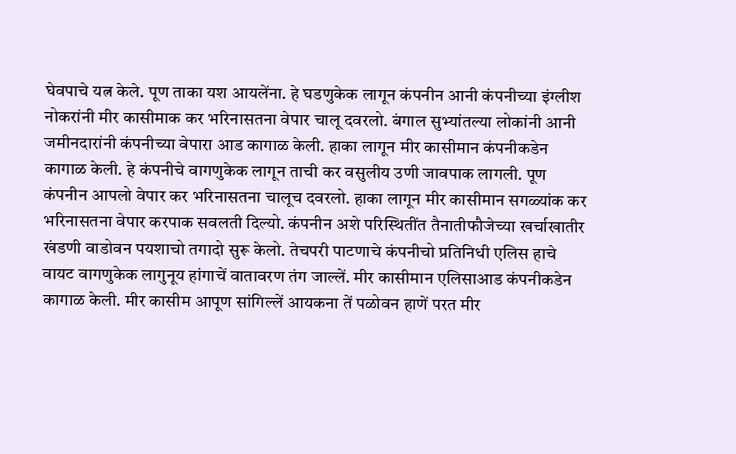घेवपाचे यत्न केले. पूण ताका यश आयलेंना. हे घडणुकेक लागून कंपनीन आनी कंपनीच्या इंग्लीश नोकरांनी मीर कासीमाक कर भरिनासतना वेपार चालू दवरलो. बंगाल सुभ्यांतल्या लोकांनी आनी जमीनदारांनी कंपनीच्या वेपारा आड कागाळ केली. हाका लागून मीर कासीमान कंपनीकडेन कागाळ केली. हे कंपनीचे वागणुकेक लागून ताची कर वसुलीय उणी जावपाक लागली. पूण कंपनीन आपलो वेपार कर भरिनासतना चालूच दवरलो. हाका लागून मीर कासीमान सगळ्यांक कर भरिनासतना वेपार करपाक सवलती दिल्यो. कंपनीन अशे परिस्थितींत तैनातीफौजेच्या खर्चाखातीर खंडणी वाडोवन पयशाचो तगादो सुरू केलो. तेचपरी पाटणाचे कंपनीचो प्रतिनिधी एलिस हाचे वायट वागणुकेक लागुनूय हांगाचें वातावरण तंग जाल्लें. मीर कासीमान एलिसाआड कंपनीकडेन कागाळ केली. मीर कासीम आपूण सांगिल्लें आयकना तें पळोवन हाणें परत मीर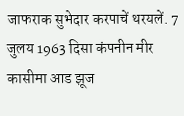जाफराक सुभेदार करपाचें थरयलें. 7 जुलय 1963 दिसा कंपनीन मीर कासीमा आड झूज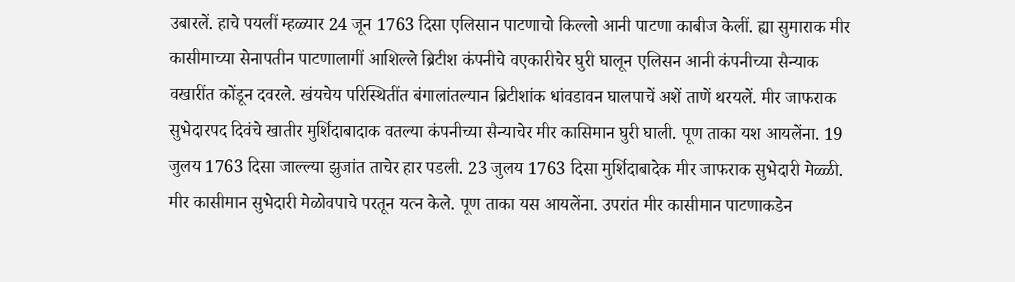उबारलें. हाचे पयलीं म्हळ्यार 24 जून 1763 दिसा एलिसान पाटणाचो किल्लो आनी पाटणा काबीज केलीं. ह्या सुमाराक मीर कासीमाच्या सेनापतीन पाटणालागीं आशिल्ले ब्रिटीश कंपनीचे वएकारीचेर घुरी घालून एलिसन आनी कंपनीच्या सैन्याक वखारींत कोंडून दवरले. खंयचेय परिस्थितींत बंगालांतल्यान ब्रिटीशांक धांवडावन घालपाचें अशें ताणें थरयलें. मीर जाफराक सुभेदारपद दिवंचे खातीर मुर्शिदाबादाक वतल्या कंपनीच्या सैन्याचेर मीर कासिमान घुरी घाली. पूण ताका यश आयलेंना. 19 जुलय 1763 दिसा जाल्ल्या झुजांत ताचेर हार पडली. 23 जुलय 1763 दिसा मुर्शिदाबादेक मीर जाफराक सुभेदारी मेळ्ळी. मीर कासीमान सुभेदारी मेळोवपाचे परतून यत्न केले. पूण ताका यस आयलेंना. उपरांत मीर कासीमान पाटणाकडेन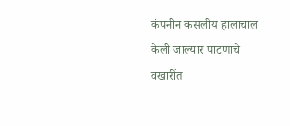कंपनीन कसलीय हालाचाल केली जाल्यार पाटणाचे वखारींत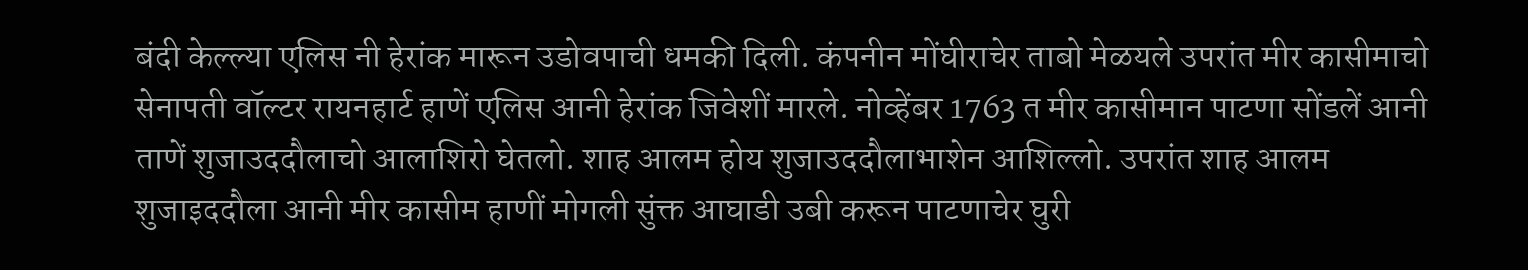बंदी केल्ल्या एलिस नी हेरांक मारून उडोवपाची धमकी दिली. कंपनीन मोंघीराचेर ताबो मेळयले उपरांत मीर कासीमाचो सेनापती वॉल्टर रायनहार्ट हाणें एलिस आनी हेरांक जिवेशीं मारले. नोव्हेंबर 1763 त मीर कासीमान पाटणा सोंडलें आनी ताणें शुजाउददौलाचो आलाशिरो घेतलो. शाह आलम होय शुजाउददौलाभाशेन आशिल्लो. उपरांत शाह आलम शुजाइददौला आनी मीर कासीम हाणीं मोगली सुंक्त आघाडी उबी करून पाटणाचेर घुरी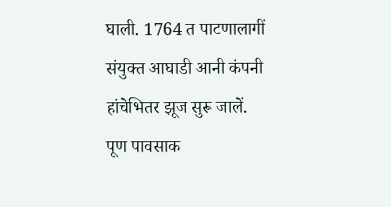घाली. 1764 त पाटणालागीं संयुक्त आघाडी आनी कंपनी हांचेभितर झूज सुरू जालें. पूण पावसाक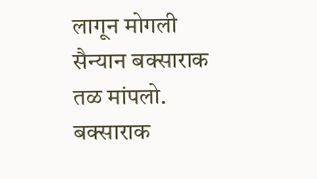लागून मोगली सैन्यान बक्साराक तळ मांपलो.
बक्साराक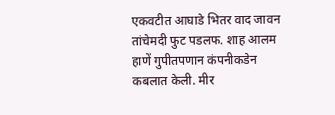एकवटीत आघाडे भितर वाद जावन तांचेमदी फुट पडलफ. शाह आलम हाणें गुपीतपणान कंपनीकडेन कबलात केली. मीर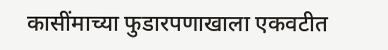कासींमाच्या फुडारपणाखाला एकवटीत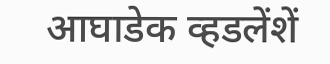आघाडेक व्हडलेंशें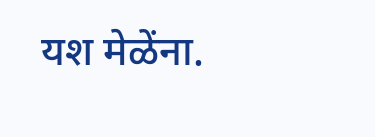यश मेळेंना.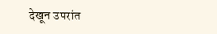देखून उपरांत